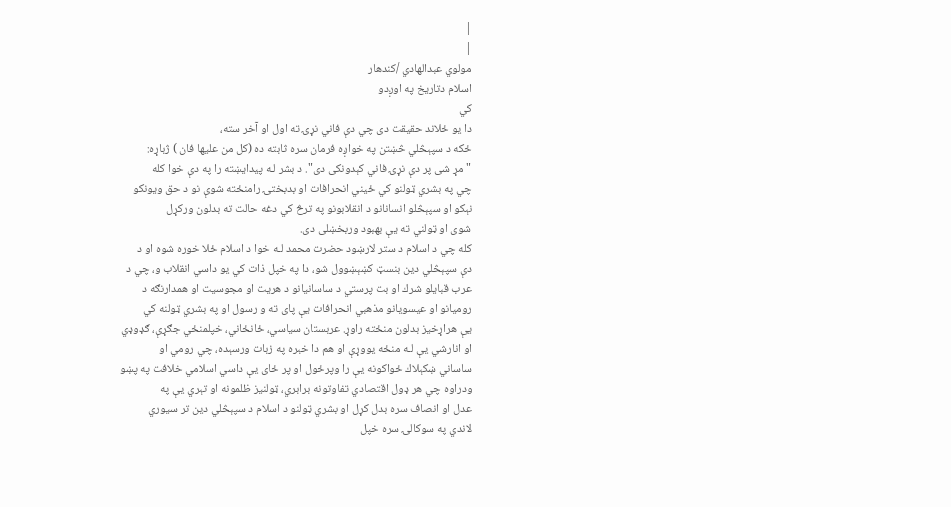|
|
مولوي عبدالهادي /كندهار
اسلام دتاريخ په اوږدو
كي
دا يو ځلاند حقيقت دى چي دې فاني نړۍ ته اول او آخر سته،
ځكه د سپېڅلي څښتن په خواږه فرمان سره ثابته ده (كل من عليها فان ) ژباړه:
"مړ شى پر دې نړۍ فاني كېدونكى دى". د بشر لـه پيدايښته را په دې خوا كله
چي په بشري ټولنو كي ځيني انحرافات او بدبختۍ رامنځته شوې نو د حق ويونكو
نېكو او سپېڅلو انسانانو د انقلابونو په ترڅ كي دغه حالت ته بدلون وركړل
شوى او ټولني ته يې بهبود وربخښلى دى.
كله چي د اسلام د ستر لارښود حضرت محمد لـه خوا د اسلام ځلا خوره شوه او د
دې سپېڅلي دين بنسټ كښېښوول شو، دا په خپل ذات كي يو داسي انقلاب و، چي د
عرب قبايلو شرك او بت پرستي د ساسانيانو د هريت او مجوسيت او همدارنګه د
روميانو او عيسويانو مذهبي انحرافات يې پاى ته و رسول او په بشري ټولنه كي
يې هراړخيز بدلون منځته راوړ. عربستان سياسي، ځانځاني، خپلمنځي جګړې، ګډوډي
او انارشي يې لـه منځه يووړې او هم دا خبره په زبات ورسېده، چي رومي او
ساساني ښكېلاك ځواكونه يې را وپرځول او پر ځاى يې داسي اسلامي خلافت په پښو
ودراوه چي هر ډول اقتصادي تفاوتونه برابري، ټولنيز ظلمونه او تېري يې په
عدل او انصاف سره بدل كړل او بشري ټولنو د اسلام د سپېڅلي دين تر سيوري
لاندي په سوكالۍ سره خپل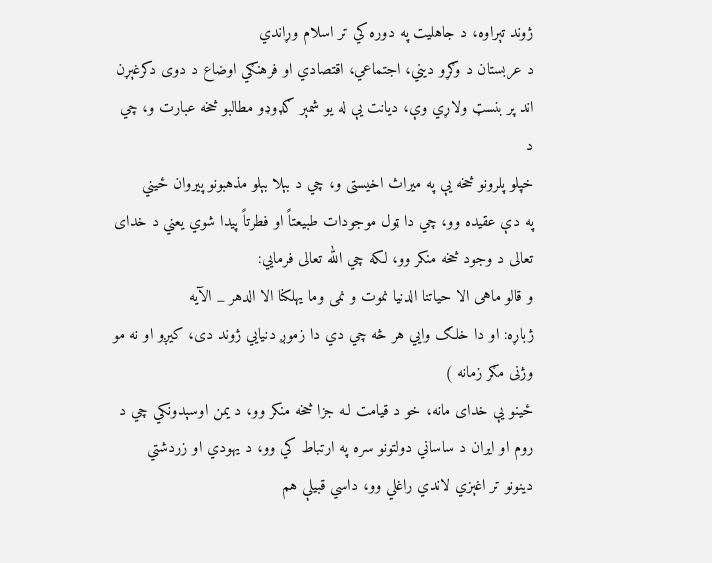ژوند تېراوه، د جاهليت په دوره كي تر اسلام وړاندي
د عربستان د وګړو ديني، اجتماعي، اقتصادي او فرهنګي اوضاع د دوى دكرغېړن
اند پر بنسټ ولاړي وې، ديانت يې له يو شمېر ګډوډو مطالبو څخه عبارت و، چي د
خپلو پلرونو څخه يې په ميراث اخيستى و، چي د بېلا بېلو مذهبونو پيروان ځيني
په دې عقيده وو، چي دا ټول موجودات طبيعتاً او فطرتاً پيدا شوي يعني د خداى
تعالى د وجود څخه منكر وو، لكه چي الله تعالى فرمايي:
و قالو ماهى الا حياتنا الدنيا نموت و نمى وما يهلكنا الا الدهر _ الآيه
ژباړه: او دا خلګ وايي هر څه چي دي دا زموږ دنيايي ژوند دى، كيږو او نه مو
وژنى مګر زمانه )
ځينو يې خداى مانه، خو د قيامت لـه جزا څخه منكر وو، د يمن اوسېدونكي چي د
روم او ايران د ساساني دولتونو سره په ارتباط كي وو، د يهودي او زردشتي
دينونو تر اغېزي لاندي راغلي وو، داسي قبيلې هم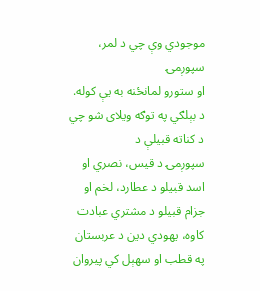موجودي وې چي د لمر، سپوږمۍ
او ستورو لمانځنه به يې كوله. د بېلګي په توګه ويلاى شو چي د كناته قبيلې د
سپوږمۍ د قيس، نصري او اسد قبيلو د عطارد، لخم او جزام قبيلو د مشتري عبادت
كاوه، يهودي دين د عربستان په قطب او سهېل كي پيروان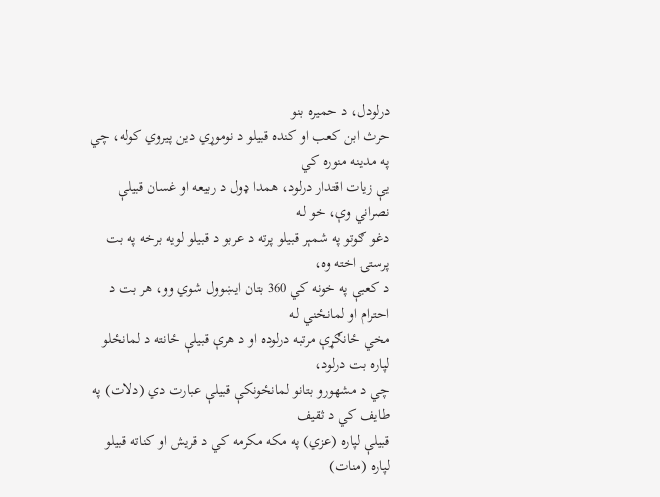درلودل، د حميره بنو
حرث ابن كعب او كنده قبيلو د نوموړي دين پيروي كوله، چي په مدينه منوره كي
يې زيات اقتدار درلود، همدا ډول د ربيعه او غسان قبيلې نصراني وې، خو لـه
دغو ګوتو په شمېر قبيلو پرته د عربو د قبيلو لويه برخه په بت پرستۍ اخته وه،
د كعبې په خونه كي 360 بتان ايښوول شوي وو، هر بت د احترام او لمانځني لـه
مخي ځانګړې مرتبه درلوده او د هرې قبيلې ځانته د لمانځلو لپاره بت درلود،
چي د مشهورو بتانو لمانځونكې قبيلې عبارت دي (دلات) په طايف كي د ثقيف
قبيلې لپاره (عزي) په مكه مكرمه كي د قريش او كناته قبيلو لپاره (منات)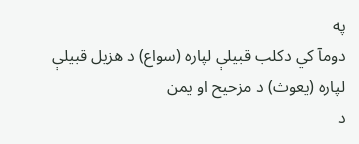په
دومآ كي دكلب قبيلې لپاره (سواع) د هزيل قبيلې لپاره (يعوث) د مزحيح او يمن
د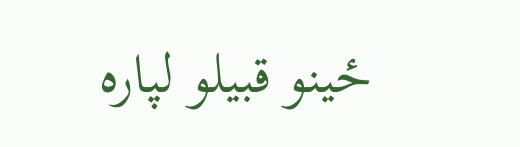ځينو قبيلو لپاره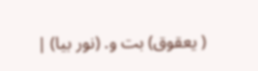( يعقوق) بت و. (نور بيا) |